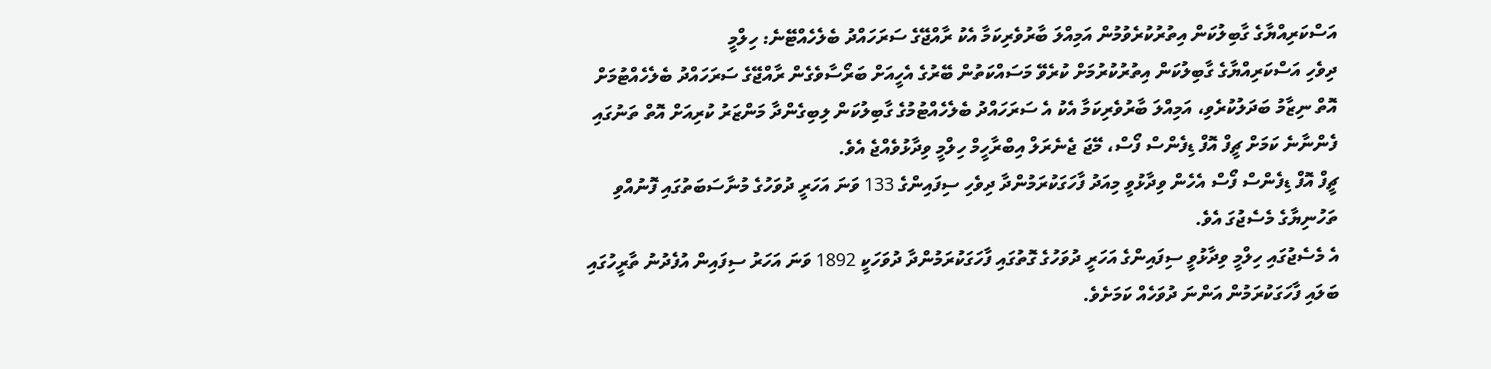އަސްކަރިއްޔާގެ ގާބިލުކަން އިތުރުކުރެވުމުން އަމިއްލަ ބާރުވެރިކަމާ އެކު ރާއްޖޭގެ ސަރަހައްދު ބެލެހެއްޓޭނެ: ހިލްމީ
ދިވެހި އަސްކަރިއްޔާގެ ގާބިލުކަން އިތުރުކުރުމަށް ކުރެވޭ މަސައްކަތުން ބޭރުގެ އެހީއަށް ބަރޯސާވެގެން ރާއްޖޭގެ ސަރަހައްދު ބެލެހެއްޓުމަށް އޮތް ނިޒާމު ބަދަލުކުރެވި، އަމިއްލަ ބާރުވެރިކަމާ އެކު އެ ސަރަހައްދު ބެލެހެއްޓުމުގެ ގާބިލުކަން ލިބިގެންދާ މަންޒަރު ކުރިއަށް އޮތް ތަނުގައި ފެންނާނެ ކަމަށް ޗީފް އޮފް ޑިފެންސް ފޯސް، މޭޖަ ޖެނެރަލް އިބްރާހީމް ހިލްމީ ވިދާޅުވެއްޖެ އެވެ.
ޗީފް އޮފް ޑިފެންސް ފޯސް އެހެން ވިދާޅުވީ މިއަދު ފާހަގަކުރަމުންދާ ދިވެހި ސިފައިންގެ 133 ވަނަ އަހަރީ ދުވަހުގެ މުނާސަބަތުގައި ފޮނުއްވި ތަހުނިޔާގެ މެސެޖުގަ އެވެ.
އެ މެސެޖުގައި ހިލްމީ ވިދާޅުވީ ސިފައިންގެ އަހަރީ ދުވަހުގެ ގޮތުގައި ފާހަގަކުރަމުންދާ ދުވަހަކީ 1892 ވަނަ އަހަރު ސިފައިން އުފެދުނު ތާރީހުގައި ބަލައި ފާހަގަކުރަމުން އަންނަ ދުވަހެއް ކަމަށެވެ.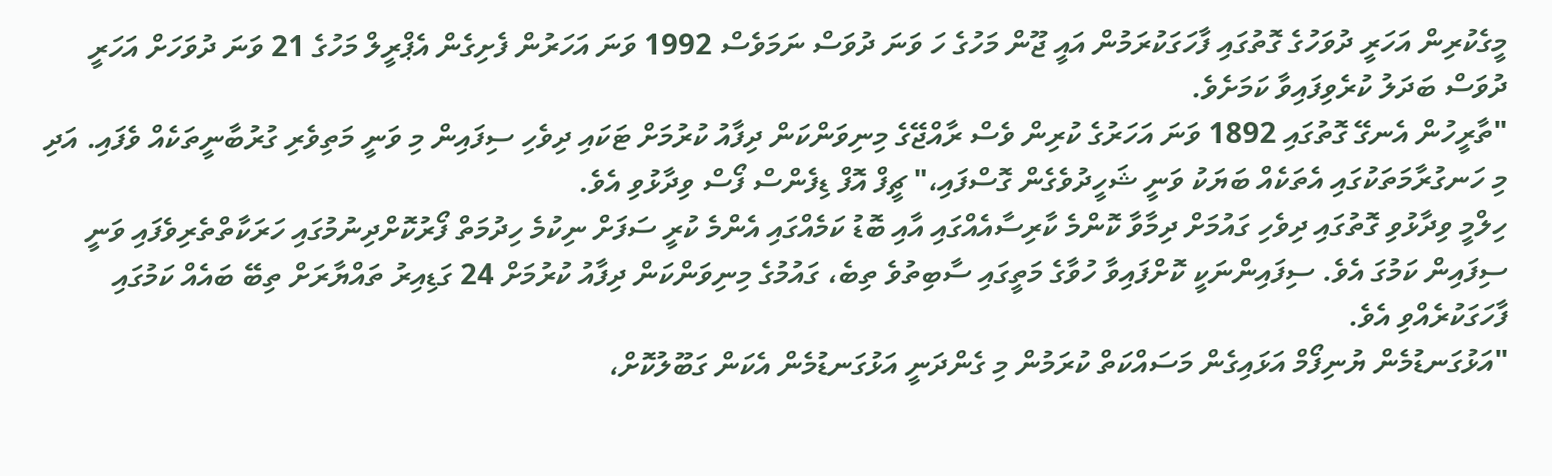މީގެކުރިން އަހަރީ ދުވަހުގެ ގޮތުގައި ފާހަގަކުރަމުން އައީ ޖޫން މަހުގެ ހަ ވަނަ ދުވަސް ނަމަވެސް 1992 ވަނަ އަހަރުން ފެށިގެން އެޕްރީލް މަހުގެ 21 ވަނަ ދުވަހަށް އަހަރީ ދުވަސް ބަދަލު ކުރެވިފައިވާ ކަމަށެވެ.
"ތާރީހުން އެނގޭ ގޮތުގައި 1892 ވަނަ އަހަރުގެ ކުރިން ވެސް ރާއްޖޭގެ މިނިވަންކަން ދިފާއު ކުރުމަށް ޓަކައި ދިވެހި ސިފައިން މި ވަނީ މަތިވެރި ގުރުބާނީތަކެއް ވެފައި. އަދި މި ހަނގުރާމަތަކުގައި އެތަކެއް ބަޔަކު ވަނީ ޝަހީދުވެގެން ގޮސްފައި،" ޗީފް އޮފް ޑިފެންސް ފޯސް ވިދާޅުވި އެވެ.
ހިލްމީ ވިދާޅުވި ގޮތުގައި ދިވެހި ގައުމަށް ދިމާވާ ކޮންމެ ކާރިސާއެއްގައި އާއި ބޮޑު ކަމެއްގައި އެންމެ ކުރީ ސަފަށް ނިކުމެ ހިދުމަތް ފޯރުކޮށްދިނުމުގައި ހަރަކާތްތެރިވެފައި ވަނީ ސިފައިން ކަމުގަ އެވެ. ސިފައިންނަކީ ކޮށްފައިވާ ހުވާގެ މަތީގައި ސާބިތުވެ ތިބެ، ގައުމުގެ މިނިވަންކަން ދިފާއު ކުރުމަށް 24 ގަޑިއިރު ތައްޔާރަށް ތިބޭ ބައެއް ކަމުގައި ފާހަގަކުރެއްވި އެވެ.
"އަޅުގަނޑުމެން ޔުނިފޯމް އަޅައިގެން މަސައްކަތް ކުރަމުން މި ގެންދަނީ އަޅުގަނޑުމެން އެކަން ގަބޫލުކޮށް،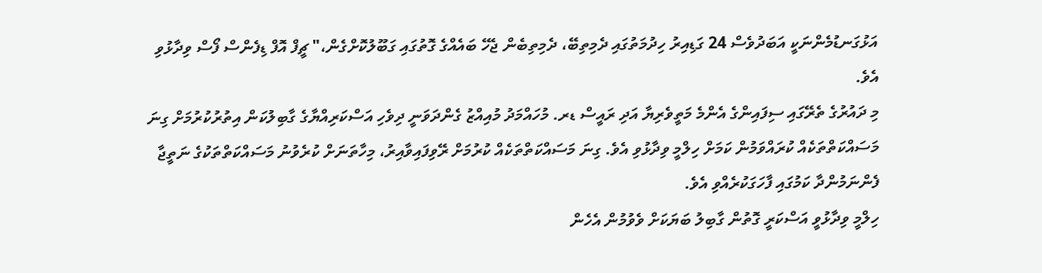އަޅުގަނޑުމެންނަކީ އަބަދުވެސް 24 ގަޑިއިރު ހިދުމަތުގައި ދެމިތިބޭ، ދެމިތިބެން ޖެހޭ ބައެއްގެ ގޮތުގައި ގަބޫލުކޮށްގެން،" ޗީފް އޮފް ޑިފެންސް ފޯސް ވިދާޅުވި އެވެ.
މި ދައުރުގެ ތެރޭގައި ސިފައިންގެ އެންމެ މަތީވެރިޔާ އަދި ރައީސް ޑރ. މުހައްމަދު މުއިއްޒު ގެންދަވަނީ ދިވެހި އަސްކަރިއްޔާގެ ގާބިލުކަން އިތުރުކުރުމަށް ގިނަ މަސައްކަތްތަކެއް ކުރައްވަމުން ކަމަށް ހިލްމީ ވިދާޅުވި އެވެ. ގިނަ މަސައްކަތްތަކެއް ކުރުމަށް ރޭވިފައިވާއިރު، މިހާތަނަށް ކުރެވުނު މަސައްކަތްތަކުގެ ނަތީޖާ ފެންނަމުންދާ ކަމުގައި ފާހަގަކުރެއްވި އެވެ.
ހިލްމީ ވިދާޅުވީ އަސްކަރީ ގޮތުން ގާބިލު ބަޔަކަށް ވެވުމުން އެހެން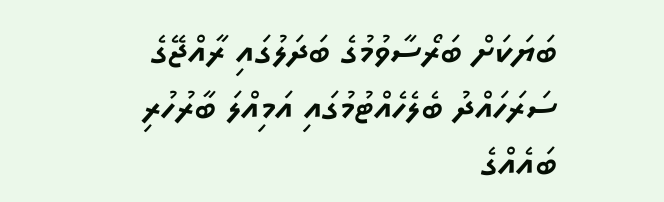ބަޔަކަށް ބަރޯސާވުމުގެ ބަދަލުގައި ރާއްޖޭގެ ސަރަހައްދު ބެލެހެއްޓުމުގައި އަމިއްލަ ބާރުހުރި ބައެއްގެ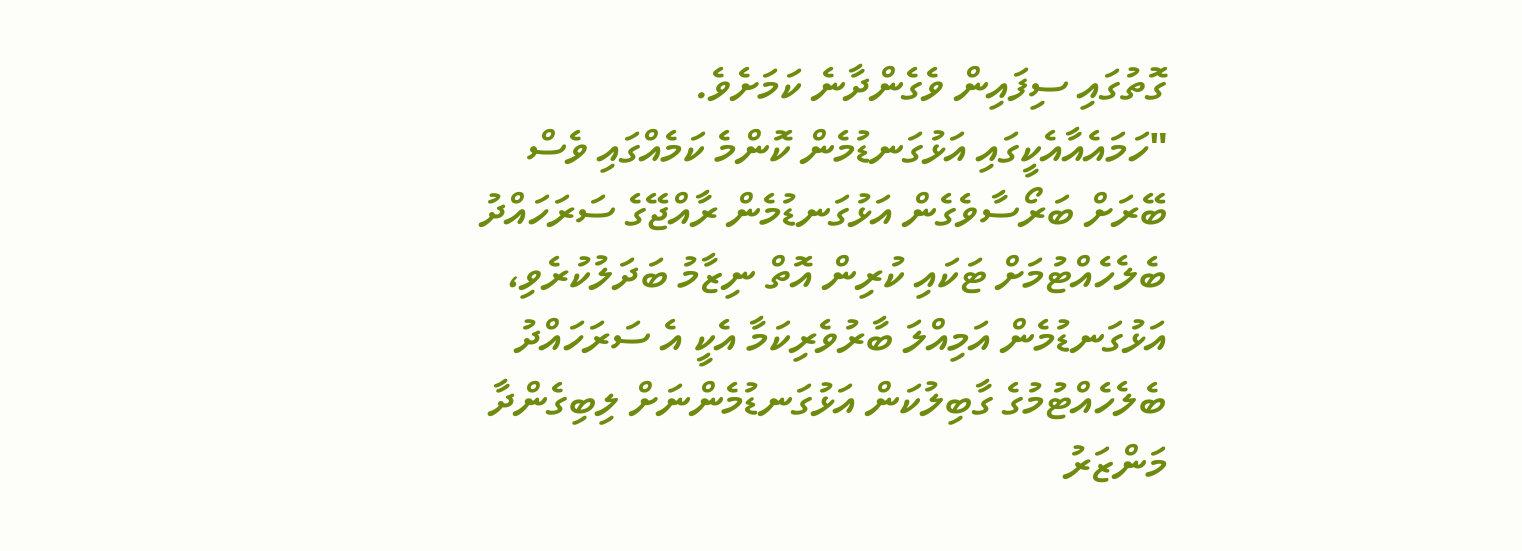ގޮތުގައި ސިފައިން ވެގެންދާނެ ކަމަށެވެ.
"ހަމައެއާއެކީގައި އަޅުގަނޑުމެން ކޮންމެ ކަމެއްގައި ވެސް ބޭރަށް ބަރޯސާވެގެން އަޅުގަނޑުމެން ރާއްޖޭގެ ސަރަހައްދު ބެލެހެއްޓުމަށް ޓަކައި ކުރިން އޮތް ނިޒާމު ބަދަލުކުރެވި، އަޅުގަނޑުމެން އަމިއްލަ ބާރުވެރިކަމާ އެކީ އެ ސަރަހައްދު ބެލެހެއްޓުމުގެ ގާބިލުކަން އަޅުގަނޑުމެންނަށް ލިބިގެންދާ މަންޒަރު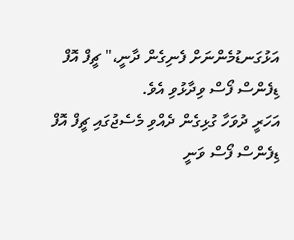އަޅުގަނޑުމެންނަށް ފެނިގެން ދާނީ،" ޗީފް އޮފް ޑިފެންސް ފޯސް ވިދާޅުވި އެވެ.
އަހަރީ ދުވަހާ ގުޅިގެން ދެއްވި މެސެޖުގައި ޗީފް އޮފް ޑިފެންސް ފޯސް ވަނީ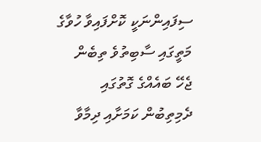ސިފައިންނަކީ ކޮށްފައިވާ ހުވާގެ މަތީގައި ސާބިތުވެ ތިބެން ޖެހޭ ބައެއްގެ ގޮތުގައި ދެމިތިބުން ކަމަށާއި ދިމާވާ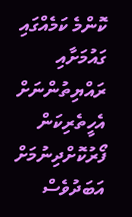ކޮންމެ ކަމެއްގައި ގައުމަށާއި ރައްޔިތުންނަށް އެހީތެރިކަން ފޯރުކޮށްދިނުމަށް އަބަދުވެސް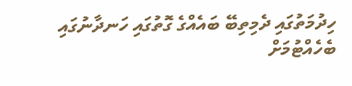ހިދުމަތުގައި ދެމިތިބޭ ބައެއްގެ ގޮތުގައި ހަނދާނުގައި ބެހެއްޓުމަށް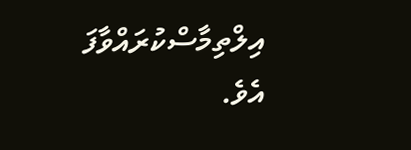އިލްތިމާސްކުރައްވާފަ އެވެ.